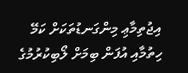އިޖުތިމާޢި މިންގަނޑުތަކަށް ކަމޭ ހިތުމާއި އުފަން ބިމަށް ލޯބިކުރުމުގެ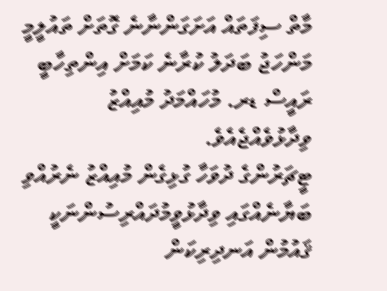މާތް ސިފަތައް އަށަގަންނާނެ ގޮތަށް ތައުލީމީ މަންހަޖު ބަދަލު ކުރާނެ ކަމަށް އިންތިހާބީ ރައީސް ޑރ. މުހައްމަދު މުއިއްޒު ވިދާޅުވެއްޖެއެވެ.
ޓީޗަރުންގެ ދުވަހާ ގުޅިގެން މުއިއްޒު ނެރުއްވި ބަޔާނެއްގައި ވިދާޅުވީމުދައްރިސުންނަކީ ޤައުމުން އަނދިރިކަން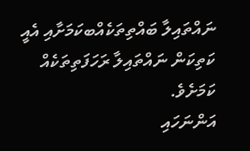ނައްތައިލާ ބައްތިތަކެއްބކަމަށާއި އެއީ ކަތިކަން ނައްތައިލާ ރަހަފަތިތަކެއް ކަމަށެވެ.
އަންނަހައި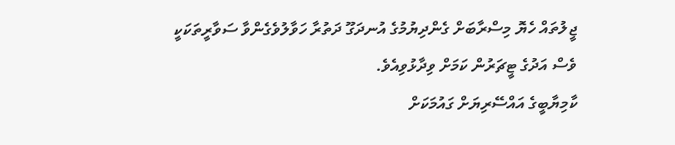ޖީލުތައް ހެޔޮ މިސްރާބަށް ގެންދިޔުމުގެ އުނދަގޫ ދަތުރާ ހަވާލުވެގެންވާ ސަވާރީތަކަކީ ވެސް އަދުގެ ޓީޗަރުން ކަމަށް ވިދާޅުވިއެވެ.
ކާމިޔާބީގެ އައްސޭރިޔަށް ގައުމަކަށް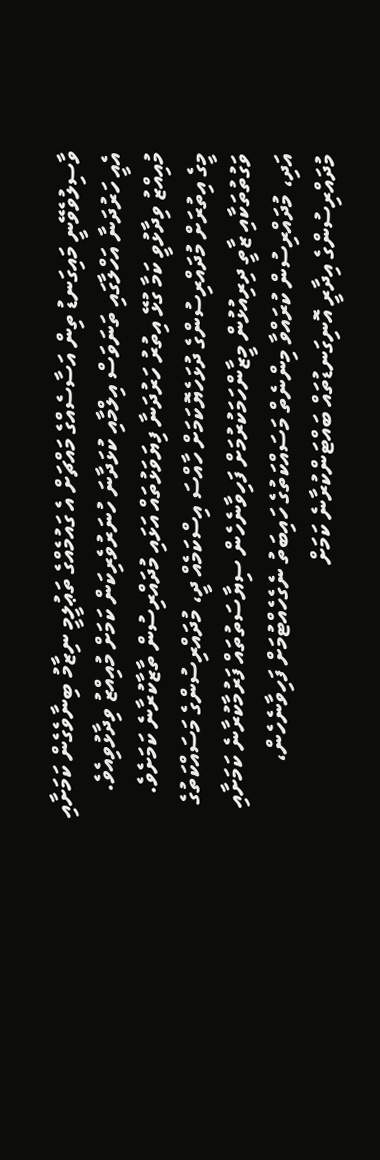ވާސިލުވެވޭނީ މައިގަނޑު ތިން އަސާސެއްގެ މައްޗަށް އެ ގައުމެއްގެ ތަޢުލީމީ ނިޒާމު ބިނާވެގެން ކަމަށާއި އެއީ ހަރުދަނާ އަހްލާގައި ތަނަވަސް އިލްމާއި ކުޅަދާނަ ހުނަރުވެރިކަން ކަމަށް މުއިއްޒު ވިދާޅުވިއެވެ.
މުއިއްޒު ވިދާޅުވީ ކަމާ ގުޅޭ އިތުރު ހަރުދަނާ ފިޔަވަޅުތައް އަޅައި މުދައްރިސުން ތާޒާކުރާނެ ކަމަށެވެ.
މީގެ އިތުރަށް މުދައްރިސުންގެ ދުޅަހެޔޮކަމަށް ހާއްސަ އިސްކަމެއް ދީ، މުދައްރިސުންގެ މަސައްކަތުގެ ވަގުތުތަކާއި ޒާތީ ދިރިއުޅުން މީޒާންހަމަކުރުމަށް ފަހިވާނެހެން ސިޔާސަތުތައް ފަރުމާކުރާނެ ކަމަށާއި އަދި، މުދައްރިސުން ކުރައްވާ މިންނެތް މަސައްކަތުގެ ހައިބަތު ނެގެހެއްޓުމަށް ފަހިވާނެހެން، މުދައްރިސުންގެ އިދާރީ އޮނިގަނޑުތައް ބައްޓަންކުރާނެ ކަމަށް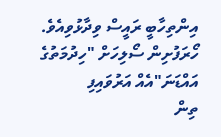އިންތިހާބީ ރައީސް ވިދާޅުވިއެވެ.
ހޯރަފުށިން ސޯލިހަށް "ހިދުމަތުގެ އައްޑަނަ"އެއް އަރުވައިފި
ތިން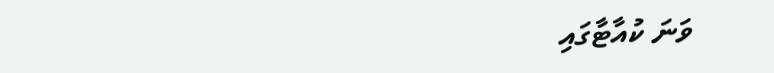ވަނަ ކުއާޓާގައި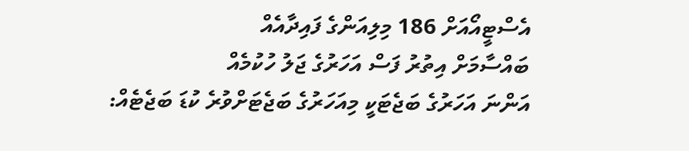އެސްޓީއޯއަށް 186 މިލިއަންގެ ފައިދާއެއް
ބައްސާމަށް އިތުރު ފަސް އަހަރުގެ ޖަލު ހުކުމެއް
އަންނަ އަހަރުގެ ބަޖެޓަކީ މިއަހަރުގެ ބަޖެޓަށްވުރެ ކުޑަ ބަޖެޓެއް: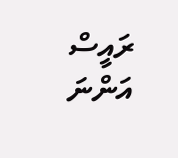ރައީސް
އަންނަ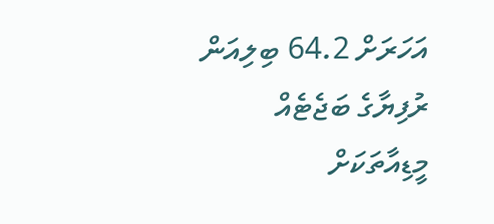އަހަރަށް 64.2 ބިލިއަން ރުފިޔާގެ ބަޖެޓެއް
މީޑިއާތަކަށް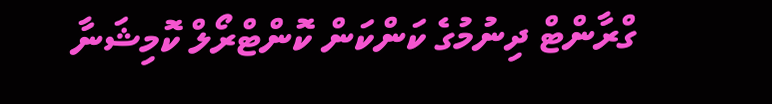ގްރާންޓް ދިނުމުގެ ކަންކަން ކޮންޓްރޯލް ކޮމިޝަނާ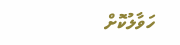ހަވާލުކޮށް